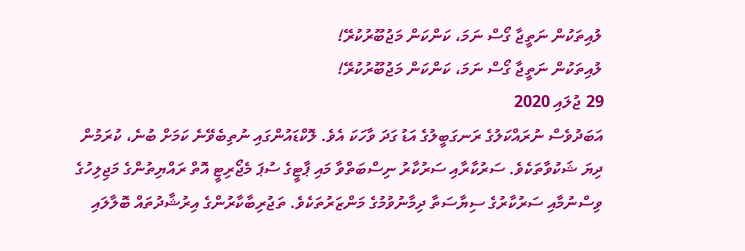ލުއިތަކުން ނަތީޖާ ގޯސް ނަމަ، ކަންކަން މަޖުބޫރުކުރޭ!
ލުއިތަކުން ނަތީޖާ ގޯސް ނަމަ، ކަންކަން މަޖުބޫރުކުރޭ!
29 ޖުލައި 2020
އަބަދުވެސް ނުރައްކަލުގެ ރަނގަބީލުގެ އަޑު ގަދަ ވާހަކަ އެވެ. ލޮކްޑައުންގައި ނުތިބެވޭނެ ކަމަށް ބުނެ، ކުރަމުން ދިޔަ ޝަކުވާތަކެވެ. ސަރުކާރާއި ސަރުކާރު ނިސްބަތްވާ މައި ޕާޓީގެ ސުޕަ މެޖޯރިޓީ އޮތް ރައްޔިތުންގެ މަޖިލިހުގެ ވިސްނުމާއި ސަރުކާރުގެ ސިޔާސަތާ ދިމާނުވުމުގެ މަންޒަރުތަކެވެ. ތަޖުރިބާކާރުންގެ އިރުޝާދުތައް ބޮލާލައި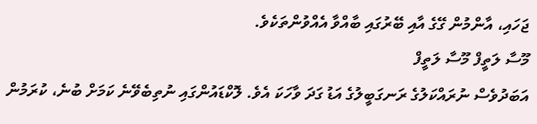ޖަހައި، އާންމުން ގޭގެ އާއި ބޭރުގައި ބާއްވާ އެއްވުންތަކެވެ.
މޫސާ ލަތީފް މޫސާ ލަތީފް
އަބަދުވެސް ނުރައްކަލުގެ ރަނގަބީލުގެ އަޑު ގަދަ ވާހަކަ އެވެ. ލޮކްޑައުންގައި ނުތިބެވޭނެ ކަމަށް ބުނެ، ކުރަމުން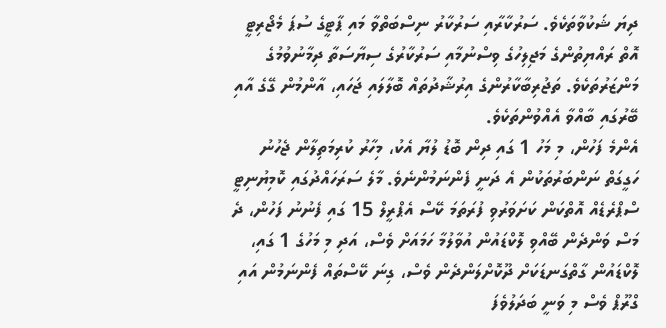ދިޔަ ޝަކުވާތަކެވެ. ސަރުކާރާއި ސަރުކާރު ނިސްބަތްވާ މައި ޕާޓީގެ ސުޕަ މެޖޯރިޓީ އޮތް ރައްޔިތުންގެ މަޖިލިހުގެ ވިސްނުމާއި ސަރުކާރުގެ ސިޔާސަތާ ދިމާނުވުމުގެ މަންޒަރުތަކެވެ. ތަޖުރިބާކާރުންގެ އިރުޝާދުތައް ބޮލާލައި ޖަހައި، އާންމުން ގޭގެ އާއި ބޭރުގައި ބާއްވާ އެއްވުންތަކެވެ.
އެންމެ ފަހުން، މި މަހު 1 ގައި ދިން ބޮޑު ލުޔާ އެކު، މިހާރު ކުރިމަތިލާން ޖެހުނު ހަގީގަތް ނަންބަރުތަކުން އެ ދަނީ ފެންނަމުންނެވެ. މާލެ ސަރަހައްދުގައި ކޮމިޔުނިޓީ ސްޕްރެޑެއް އޮތްކަން ކަށަވަރުވި ފުރަތަމަ ކޭސް އެޕްރީލް 15 ގައި ފެނުނު ފަހުން، ދެ މަސް ވަންދެން ބޭއްވި ލޮކްޑައުން އުވާލުމާ ހަމައަށް ވެސް، އަދި މި މަހުގެ 1 ގައި، ލޮކްޑައުން ގާތްގަނޑަކަށް ދޫކޮށްލަންދެން ވެސް، ގިނަ ކޭސްތައް ފެންނަމުން އައި ގްރޫޕް ވެސް މި ވަނީ ބަދަލުވެފަ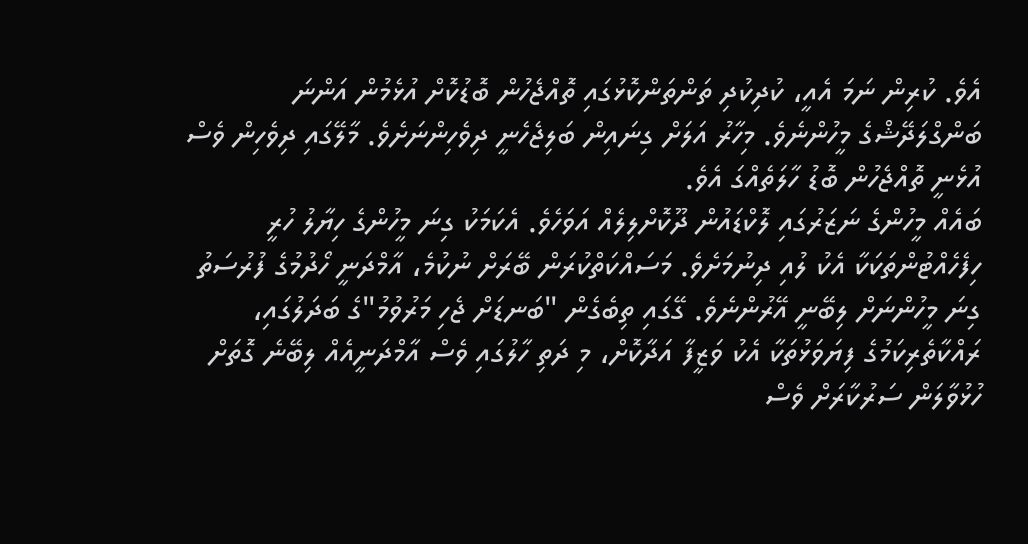އެވެ. ކުރިން ނަމަ އެއީ، ކުދިކުދި ތަންތަންކޮޅުގައި ތޮއްޖެހުން ބޮޑުކޮށް އުޅެމުން އަންނަ ބަންގްލަދޭޝްގެ މީހުންނެވެ. މިހާރު އަލަށް ގިނައިން ބަލިޖެހެނީ ދިވެހިންނަށެވެ. މާލޭގައި ދިވެހިން ވެސް އުޅެނީ ތޮއްޖެހުން ބޮޑު ހާލަތެއްގަ އެވެ.
ބައެއް މީހުންގެ ނަޒަރުގައި ލޮކްޑައުން ދޫކޮށްލިލެއް އަވަހެވެ. އެކަމަކު ގިނަ މީހުންގެ ހިޔާލު ހުރީ ހިފެހެއްޓުންތަކަކާ އެކު ލުއި ދިނުމަށެވެ. މަސައްކަތްކުރަން ބޭރަށް ނުކުމެ، އާމްދަނީ ހޯދުމުގެ ފުރުސަތު ގިނަ މީހުންނަށް ލިބޭނީ އޭރުންނެވެ. ގޭގައި ތިބެގެން "ބަނޑަށް ޖެހި މަރުވުމު"ގެ ބަދަލުގައި، ރައްކާތެރިކަމުގެ ފިޔަވަޅުތަކާ އެކު ވަޒީފާ އަދާކޮށް، މި ދަތި ހާލުގައި ވެސް އާމްދަނީއެއް ލިބޭނެ ގޮތަށް ހުޅުވާލަން ސަރުކާރަށް ވެސް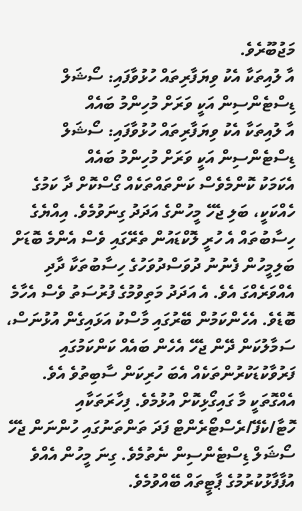މަޖުބޫރެވެ.
އާ ލުއިތަކާ އެކު ވިޔަފާރިތައް ހުޅުވާފައި: ސޯޝަލް ޑިސްޓެންސިން އަކީ ވަރަށް މުހިންމު ބައެއް
އާ ލުއިތަކާ އެކު ވިޔަފާރިތައް ހުޅުވާފައި: ސޯޝަލް ޑިސްޓެންސިން އަކީ ވަރަށް މުހިންމު ބައެއް
އެކަމަކު ކޮންމެވެސް ކަންތައްތަކެއް ގޯސްކޮށް ދާ ކަމުގެ ހެއްކަކީ، ބަލި ޖެހޭ މީހުންގެ އަދަދު ގިނަވުމެވެ. އިއްޔެގެ ހިސާބުތައް އެ ހުރީ ލޮކްޑައުން ތެރޭގައި ވެސް އެންމެ ބޮޑަށް ބަލިމީހުން ފެނުނު ދުވަސްދުވަހުގެ ހިސާބުތަކާ ދާދި އެއްވަރެއްގަ އެވެ. އެ އަދަދު މަތިވުމުގެ ފުރުސަތު ވެސް އެހާމެ ބޮޑެވެ. އެހެންކަމުން ބޭރުގައި މާސްކު އަޅައިގެން އުޅުނަސް، ސަމާލުކަން ދޭން ޖެހޭ އެހެން ބައެއް ކަންކަމުގައި ފަރުވާކުޑަކުރުންތަކެއް އެބަ ހުރިކަން ސާބިތުވެ އެވެ. އެއްގޮތަކީ މާ ގައިގޯޅިކޮށް އުޅުމެވެ. ފިހާރަތަކާއި ހޮޓާ/ކެފޭ/ރެސްޓޯރެންޓް ފަދަ ތަންތަނުގައި ހުންނަން ޖެހޭ ސޯޝަލް ޑިސްޓެންސިން ނެތުމެވެ. ގިނަ މީހުން އެއްވެ އުފާފާޅުކުރުމުގެ ޕާޓީތައް ބޭއްވުމެވެ.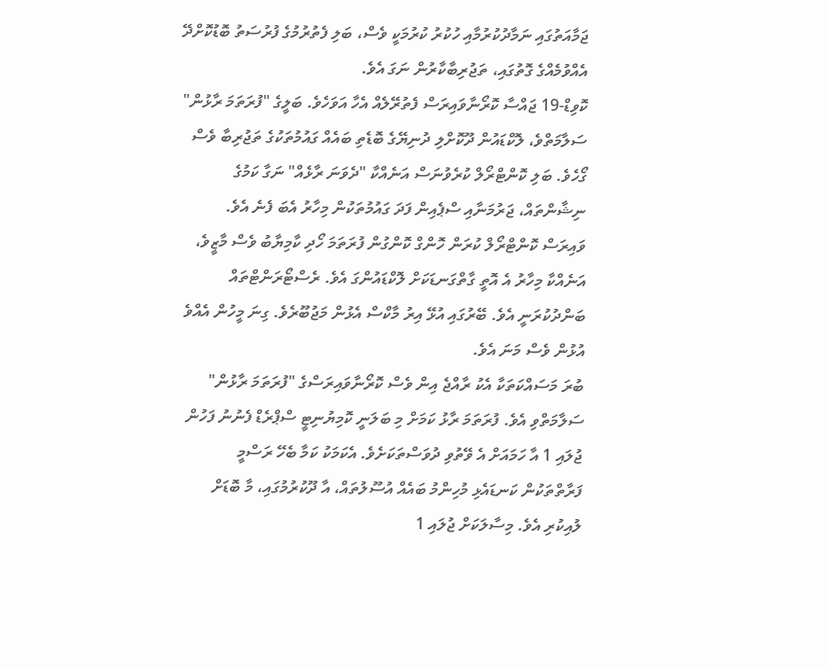ޖަމާއަތުގައި ނަމާދުކުރުމާއި ހުކުރު ކުރުމަކީ ވެސް، ބަލި ފެތުރުމުގެ ފުރުސަތު ބޮޑުކޮށްދޭ އެއްވުމެއްގެ ގޮތުގައި، ތަޖުރިބާކާރުން ނަގަ އެވެ.
ކޮވިޑް-19 ޖައްސާ ކޮރޯނާވައިރަސް ފެތުރޭލެއް އެހާ އަވަހެވެ. ބަލީގެ "ފުރަތަމަ ރާޅުން" ސަލާމަތްވެ، ލޮކްޑައުން ދޫކޮށްލި ދުނިޔޭގެ ބޮޑެތި ބައެއް ގައުމުތަކުގެ ތަޖުރިބާ ވެސް ގޯހެވެ. ބަލި ކޮންޓްރޯލް ކުރެވުނަސް އަނެއްކާ "ދެވަނަ ރާޅެއް" ނަގާ ކަމުގެ ނިޝާންތައް، ޖަރުމަނާއި ސްޕެއިން ފަދަ ގައުމުތަކުން މިހާރު އެބަ ފެނެ އެވެ. ވައިރަސް ކޮންޓްރޯލް ކުރަން ހޮންގް ކޮންގުން ފުރަތަމަ ހޯދި ކާމިޔާބު ވެސް މާޒީވެ، އަނެއްކާ މިހާރު އެ އޮތީ ގާތްގަނޑަކަށް ލޮކްޑައުންގަ އެވެ. ރެސްޓޯރަންޓްތައް ބަންދުކުރަނީ އެވެ. ބޭރުގައި އުޅޭ އިރު މާކްސް އެޅުން މަޖުބޫރެވެ. ގިނަ މީހުން އެއްވެ އުޅުން ވެސް މަނަ އެވެ.
ބުރަ މަސައްކަތަކާ އެކު ރާއްޖެ އިން ވެސް ކޮރޯނާވައިރަސްގެ "ފުރަތަމަ ރާޅުން" ސަލާމަތްވި އެވެ. ފުރަތަމަ ރާޅު ކަމަށް މި ބަލަނީ ކޮމިޔުނިޓީ ސްޕްރެޑް ފެނުނު ފަހުން ޖުލައި 1 އާ ހަމައަށް އެ ވޭތުވި ދުވަސްތަކަށެވެ. އެކަމަކު ކަމާ ބެހޭ ރަސްމީ ފަރާތްތަކުން ކަނޑައެޅި މުހިންމު ބައެއް އުސޫލުތައް، އާ ދޫކުރުމުގައި، މާ ބޮޑަށް ލުއިކުރި އެވެ. މިސާލަކަށް ޖުލައި 1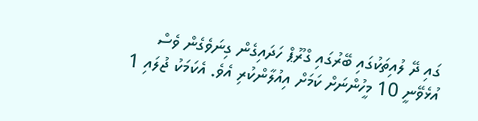ގައި ދޭ ލުއިތަކުގައި ބޭރުގައި ގްރޫޕް ހަދައިގެން ގިނަވެގެން ވެސް އުޅެވޭނީ 10 މީހުންނަށް ކަމަށް އިއުލާންކުރި އެވެ. އެކަމަކު ޖުލައި 1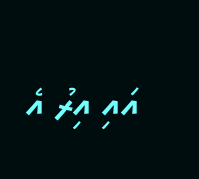އައި އިރު އެ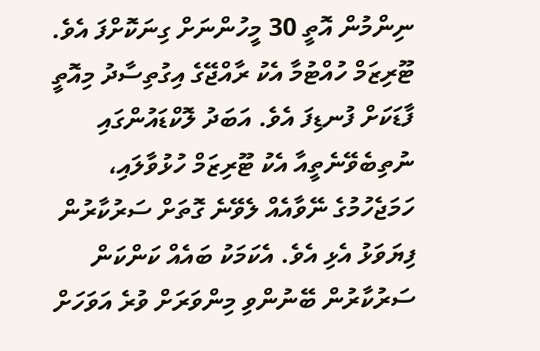ނިންމުން އޮތީ 30 މީހުންނަށް ގިނަކޮށްފަ އެވެ.
ޓޫރިޒަމް ހުއްޓުމާ އެކު ރާއްޖޭގެ އިގުތިސާދު މިއޮތީ ފާޑަކަށް ފުނޑިފަ އެވެ. އަބަދު ލޮކްޑައުންގައި ނުތިބެވޭނެތީއާ އެކު ޓޫރިޒަމް ހުޅުވާލައި، ހަމަޖެހުމުގެ ނޭވާއެއް ލެވޭނެ ގޮތަށް ސަރުކާރުން ފިޔަވަޅު އެޅި އެވެ. އެކަމަކު ބައެއް ކަންކަން ސަރުކާރުން ބޭނުންވި މިންވަރަށް ވުރެ އަވަހަށް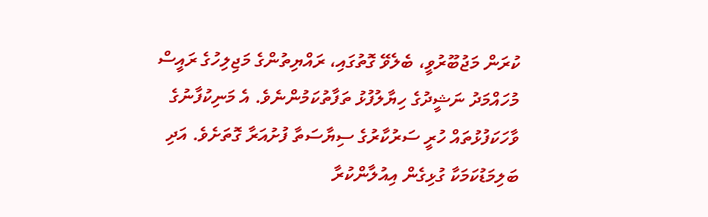ކުރަން މަޖުބޫރުވީ، ބެލެވޭ ގޮތުގައި، ރައްޔިތުންގެ މަޖިލިހުގެ ރައީސް މުހައްމަދު ނަޝީދުގެ ހިޔާލުފުޅު ތަފާތުކަމުންނެވެ. އެ މަނިކުފާނުގެ ވާހަކަފުޅުތައް ހުރީ ސަރުކާރުގެ ސިޔާސަތާ ފުށުއަރާ ގޮތަށެވެ. އަދި ބަލިމަޑުކަމަކާ ގުޅިގެން އިއުލާންކުރާ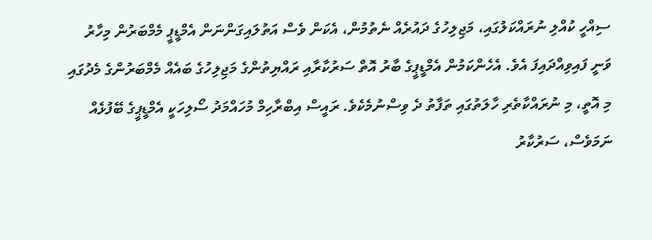ސިއްހީ ކުއްލި ނުރައްކަލުގައި، މަޖިލިހުގެ ދައުރެއް ނެތުމުން، އެކަން ވެސް އަތުލައިގަންނަން އެމްޑީޕީ މެމްބަރުން މިހާރު ވަނީ ފައިވިއްދައިފަ އެވެ. އެހެންކަމުން އެމްޑީޕީގެ ބާރު އޮތް ސަރުކާރާއި ރައްޔިތުންގެ މަޖިލިހުގެ ބައެއް މެމްބަރުންގެ މެދުގައި މި އޮތީ، މި ނުރައްކާތެރި ހާލަތުގައި ތަފާތު ދެ ވިސްނުމެކެވެ. ރައީސް އިބްރާހިމް މުހައްމަދު ސޯލިހަކީ އެމްޑީޕީގެ ބޭފުޅެއް ނަމަވެސް، ސަރުކާރު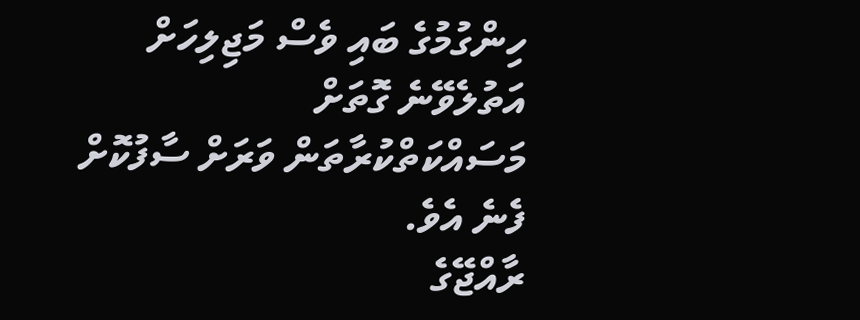ހިންގުމުގެ ބައި ވެސް މަޖިލިހަށް އަތުލެވޭނެ ގޮތަށް މަސައްކަތްކުރާތަން ވަރަށް ސާފުކޮށް ފެނެ އެވެ.
ރާއްޖޭގެ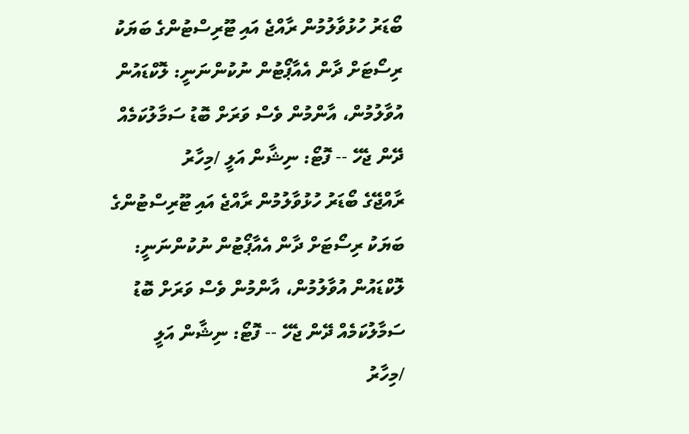ބޯޑަރު ހުޅުވާލުމުން ރާއްޖެ އައި ޓޫރިސްޓުންގެ ބަޔަކު ރިސޯޓަށް ދާން އެއާޕޯޓުން ނުކުންނަނީ: ލޮކްޑައުން އުވާލުމުން، އާންމުން ވެސް ވަރަށް ބޮޑު ސަމާލުކަމެއް ދޭން ޖެހޭ -- ފޮޓޯ: ނިޝާން އަލީ /މިހާރު
ރާއްޖޭގެ ބޯޑަރު ހުޅުވާލުމުން ރާއްޖެ އައި ޓޫރިސްޓުންގެ ބަޔަކު ރިސޯޓަށް ދާން އެއާޕޯޓުން ނުކުންނަނީ: ލޮކްޑައުން އުވާލުމުން، އާންމުން ވެސް ވަރަށް ބޮޑު ސަމާލުކަމެއް ދޭން ޖެހޭ -- ފޮޓޯ: ނިޝާން އަލީ /މިހާރު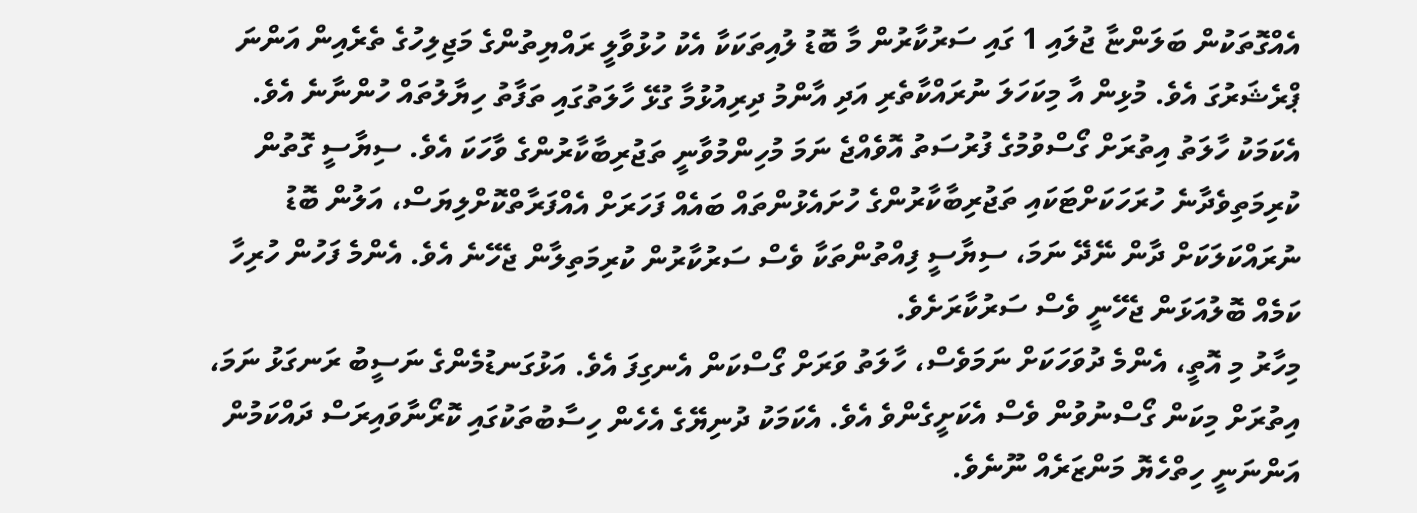އެއްގޮތަކުން ބަލަންޏާ ޖުލައި 1 ގައި ސަރުކާރުން މާ ބޮޑު ލުއިތަކަކާ އެކު ހުޅުވާލީ ރައްޔިތުންގެ މަޖިލިހުގެ ތެރެއިން އަންނަ ޕްރެޝަރުގަ އެވެ. މުޅިން އާ މިކަހަލަ ނުރައްކާތެރި އަދި އާންމު ދިރިއުޅުމާ ގުޅޭ ހާލަތުގައި ތަފާތު ހިޔާލުތައް ހުންނާނެ އެވެ. އެކަމަކު ހާލަތު އިތުރަށް ގޯސްވުމުގެ ފުރުސަތު އޮވެއްޖެ ނަމަ މުހިންމުވާނީ ތަޖުރިބާކާރުންގެ ވާހަކަ އެވެ. ސިޔާސީ ގޮތުން ކުރިމަތިވެދާނެ ހުރަހަކަށްޓަކައި ތަޖުރިބާކާރުންގެ ހުށައެޅުންތައް ބައެއް ފަހަރަށް އެއްފަރާތްކޮށްލިޔަސް، އަލުން ބޮޑު ނުރައްކަލަކަށް ދާން ނޭދޭ ނަމަ، ސިޔާސީ ފިއްތުންތަކާ ވެސް ސަރުކާރުން ކުރިމަތިލާން ޖެހޭނެ އެވެ. އެންމެ ފަހުން ހުރިހާ ކަމެއް ބޮލުއަޅަން ޖެހޭނީ ވެސް ސަރުކާރަށެވެ.
މިހާރު މި އޮތީ، އެންމެ ދުވަހަކަށް ނަމަވެސް، ހާލަތު ވަރަށް ގޯސްކަން އެނގިފަ އެވެ. އަޅުގަނޑުމެންގެ ނަސީބު ރަނގަޅު ނަމަ، އިތުރަށް މިކަން ގޯސްނުވުން ވެސް އެކަށީގެންވެ އެވެ. އެކަމަކު ދުނިޔޭގެ އެހެން ހިސާބުތަކުގައި ކޮރޯނާވައިރަސް ދައްކަމުން އަންނަނީ ހިތްހެޔޮ މަންޒަރެއް ނޫނެވެ.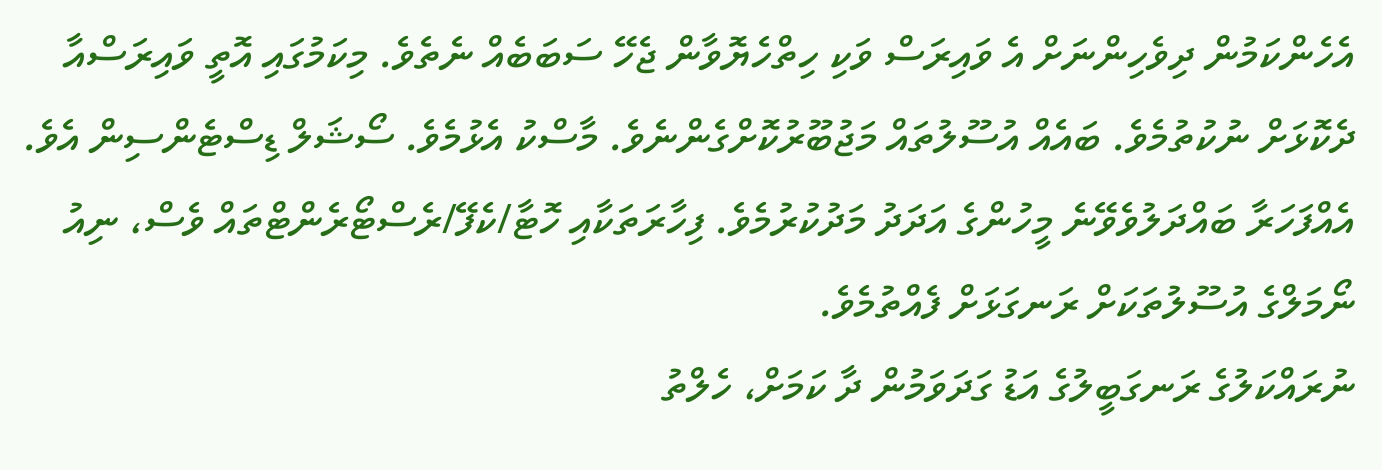އެހެންކަމުން ދިވެހިންނަށް އެ ވައިރަސް ވަކި ހިތްހެޔޮވާން ޖެހޭ ސަބަބެއް ނެތެވެ. މިކަމުގައި އޮތީ ވައިރަސްއާ ދެކޮޅަށް ނުކުތުމެވެ. ބައެއް އުސޫލުތައް މަޖުބޫރުކޮށްގެންނެވެ. މާސްކު އެޅުމެވެ. ސޯޝަލް ޑިސްޓެންސިން އެވެ. އެއްފަހަރާ ބައްދަލުވެވޭނެ މީހުންގެ އަދަދު މަދުކުރުމެވެ. ފިހާރަތަކާއި ހޮޓާ/ކެފޭ/ރެސްޓޯރެންޓްތައް ވެސް، ނިއު ނޯމަލްގެ އުސޫލުތަކަށް ރަނގަޅަށް ފެއްތުމެވެ.
ނުރައްކަލުގެ ރަނގަބީލުގެ އަޑު ގަދަވަމުން ދާ ކަމަށް، ހެލްތު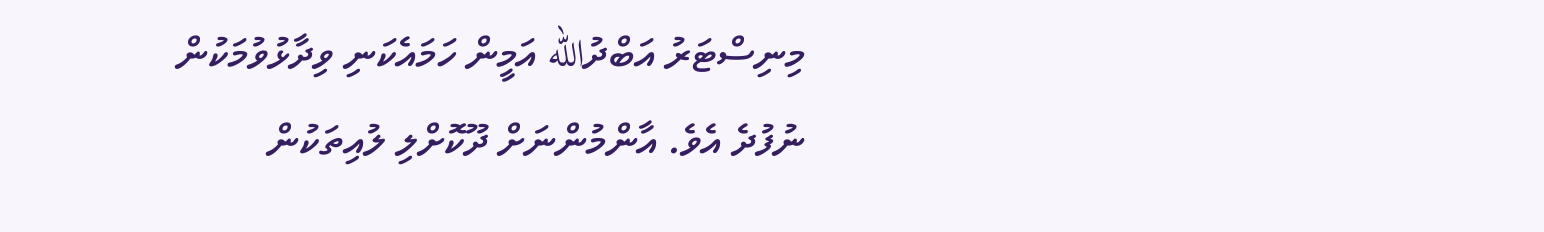މިނިސްޓަރު އަބްދުالله އަމީން ހަމައެކަނި ވިދާޅުވުމަކުން ނުފުދެ އެވެ. އާންމުންނަށް ދޫކޮށްލި ލުއިތަކުން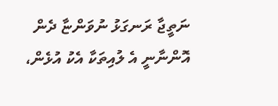ނަތީޖާ ރަނގަޅު ނުވަންޏާ ދެން އޮންނާނީ އެ ލުއިތަކާ އެކު އުޅެން،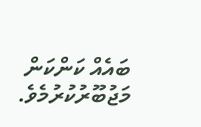ބައެއް ކަންކަން މަޖުބޫރުކުރުމެވެ.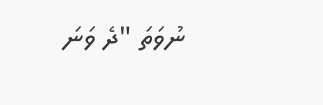ނުވަތަ "ދެ ވަނަ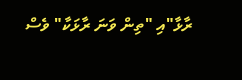ރާޅާ"އި "ތިން ވަނަ ރާޅަކާ" ވެސް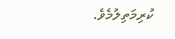ކުރިމަތިލުމެވެ.